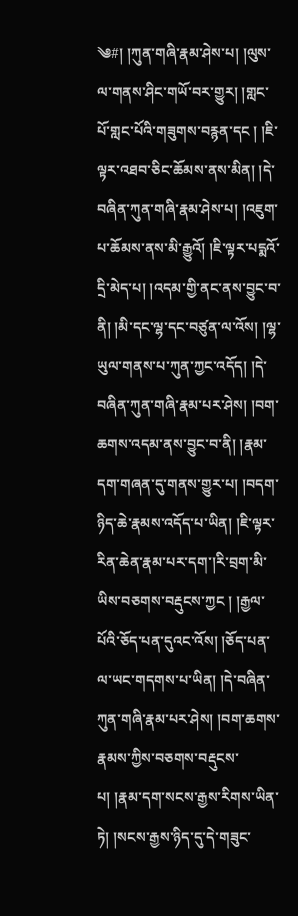༄#། །ཀུན་གཞི་རྣམ་ཤེས་པ། །ལུས་ལ་གནས་ཤིང་གཡོ་བར་གྱུར། །གླང་པོ་གླང་པོའི་གཟུགས་བརྙན་དང ། །ཇི་ལྟར་འཐབ་ཅིང་ཆོམས་ནས་མིན། །དེ་བཞིན་ཀུན་གཞི་རྣམ་ཤེས་པ། །འཇུག་པ་ཆོམས་ནས་མི་རྒྱུའོ། །ཇི་ལྟར་པདྨའོ་དྲི་མེད་པ། །འདམ་གྱི་ནང་ནས་བྱུང་བ་ནི། །མི་དང་ལྷ་དང་བཙུན་ལ་འོས། །ལྷ་ཡུལ་གནས་པ་ཀུན་ཀྱང་འདོད། །དེ་བཞིན་ཀུན་གཞི་རྣམ་པར་ཤེས། །བག་ཆགས་འདམ་ནས་བྱུང་བ་ནི། །རྣམ་དག་གཞན་དུ་གནས་གྱུར་པ། །བདག་ཉིད་ཆེ་རྣམས་འདོད་པ་ཡིན། །ཇི་ལྟར་རིན་ཆེན་རྣམ་པར་དག་།རི་བྲག་མི་ཡིས་བཅགས་བརྡུངས་ཀྱང ། །རྒྱལ་པོའི་ཅོད་པན་དུའང་འོས། །ཅོད་པན་ལ་ཡང་གདགས་པ་ཡིན། །དེ་བཞིན་ཀུན་གཞི་རྣམ་པར་ཤེས། །བག་ཆགས་རྣམས་ཀྱིས་བཅགས་བརྡུངས་པ། །རྣམ་དག་སངས་རྒྱས་རིགས་ཡིན་ཏེ། །སངས་རྒྱས་ཉིད་དུ་དེ་གཟུང་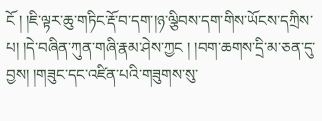ངོ ། །ཇི་ལྟར་ཆུ་གཏིང་རྡོ་བ་དག་།ཉ་ལྕིབས་དག་གིས་ཡོངས་དཀྲིས་པ། །དེ་བཞིན་ཀུན་གཞི་རྣམ་ཤེས་ཀྱང ། །བག་ཆགས་དྲི་མ་ཅན་དུ་བྱས། །གཟུང་དང་འཛིན་པའི་གཟུགས་སུ་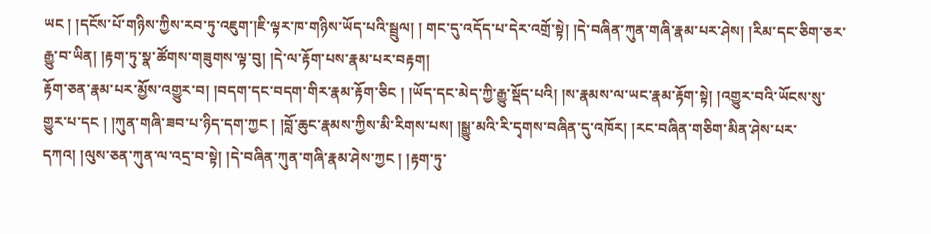ཡང ། །དངོས་པོ་གཉིས་ཀྱིས་རབ་ཏུ་འཇུག་།ཇི་ལྟར་ཁ་གཉིས་ཡོད་པའི་སྦྲུལ། ། གང་དུ་འདོད་པ་དེར་འགྲོ་སྟེ། །དེ་བཞིན་ཀུན་གཞི་རྣམ་པར་ཤེས། །རིམ་དང་ཅིག་ཅར་རྒྱུ་བ་ཡིན། །རྟག་ཏུ་སྣ་ཚོགས་གཟུགས་ལྟ་བུ། །དེ་ལ་རྟོག་པས་རྣམ་པར་བརྟག།
རྟོག་ཅན་རྣམ་པར་མྱོས་འགྱུར་བ། །བདག་དང་བདག་གིར་རྣམ་རྟོག་ཅིང ། །ཡོད་དང་མེད་ཀྱི་རྒྱུ་སྡོད་པའི། །ས་རྣམས་ལ་ཡང་རྣམ་རྟོག་སྟེ། །འགྱུར་བའི་ཡོངས་སུ་གྱུར་པ་དང ། །ཀུན་གཞི་ཟབ་པ་ཉིད་དག་ཀྱང ། །བློ་ཆུང་རྣམས་ཀྱིས་མི་རིགས་པས། །སྒྱུ་མའི་རི་དྭགས་བཞིན་དུ་འཁོར། །རང་བཞིན་གཅིག་མིན་ཤེས་པར་དཀའ། །ལུས་ཅན་ཀུན་ལ་འདྲ་བ་སྟེ། །དེ་བཞིན་ཀུན་གཞི་རྣམ་ཤེས་ཀྱང ། །རྟག་ཏུ་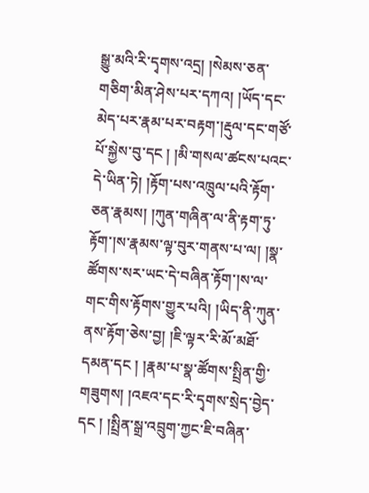སྒྱུ་མའི་རི་དྭགས་འདྲ། །སེམས་ཅན་གཅིག་མིན་ཤེས་པར་དཀའ། །ཡོད་དང་མེད་པར་རྣམ་པར་བརྟག་།རྡུལ་དང་གཙོ་པོ་སྐྱེས་བུ་དང ། །མི་གསལ་ཚངས་པའང་དེ་ཡིན་ཏེ། །རྟོག་པས་འཁྲུལ་པའི་རྟོག་ཅན་རྣམས། །ཀུན་གཞིན་ལ་ནི་རྟག་ཏུ་རྟོག་།ས་རྣམས་ལྟ་བུར་གནས་པ་ལ། །སྣ་ཚོགས་སར་ཡང་དེ་བཞིན་རྟོག་།ས་ལ་གང་གིས་རྟོགས་གྱུར་པའི། །ཡིད་ནི་ཀུན་ནས་རྟོག་ཅེས་བྱ། །ཇི་ལྟར་རི་མོ་མཐོ་དམན་དང ། །རྣམ་པ་སྣ་ཚོགས་སྤྲིན་གྱི་གཟུགས། །འཇའ་དང་རི་དྭགས་སྲེད་བྱེད་དང ། །སྤྲིན་སྒྲ་འབྲུག་ཀྱང་ཇི་བཞིན་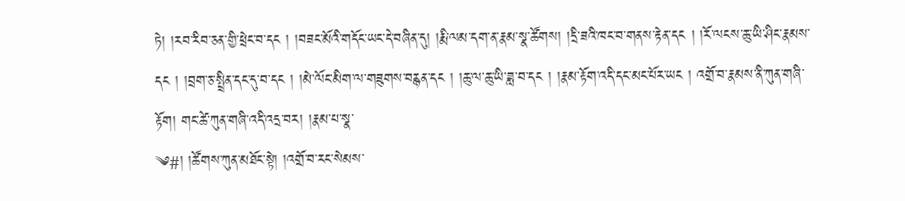ཏེ། །རབ་རིབ་ཅན་གྱི་ཕྲེང་བ་དང ། །བཟང་མོའི་གདོང་ཡང་དེ་བཞིན་དུ། །རྨི་ལམ་དག་ན་རྣམ་སྣ་ཚོགས། །དྲི་ཟའི་ཁང་བ་གནས་རྟེན་དང ། །རོ་ལངས་ཆུ་ཡི་ཤིང་རྣམས་དང ། །བྲག་ཅ་སྤྲིན་དང་དུ་བ་དང ། །མེ་ལོང་མིག་ལ་གཟུགས་བརྙན་དང ། །ཆུ་ལ་ཆུ་ཡི་ཟླ་བ་དང ། །རྣམ་རྟོག་འདི་དང་མང་པོར་ཡང ། འགྲོ་བ་རྣམས་ནི་ཀུན་གཞི་རྟོག། གང་ཚེ་ཀུན་གཞི་འདི་འདྲ་བར། །རྣམ་པ་སྣ་
༄#། །ཚོགས་ཀུན་མཐོང་སྟེ། །འགྲོ་བ་རང་སེམས་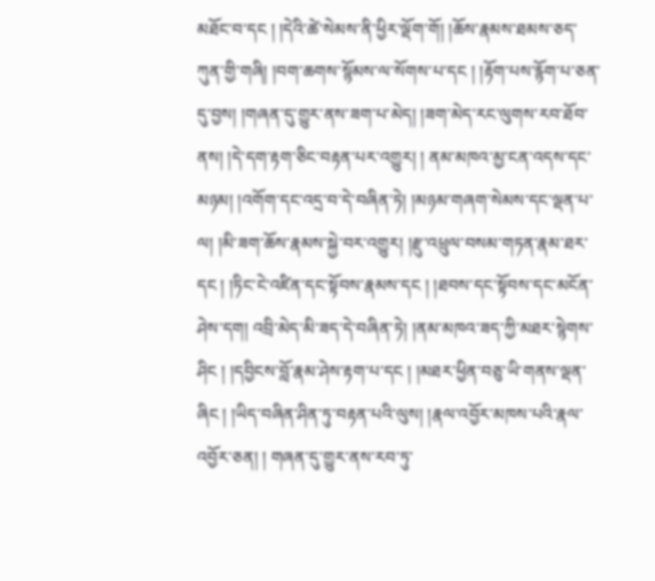མཐོང་བ་དང ། །དེའི་ཚེ་སེམས་ནི་ཕྱིར་ལྡོག་གོ། །ཆོས་རྣམས་ཐམས་ཅད་ཀུན་གྱི་གཞི། །བག་ཆགས་སྙོམས་ལ་སོགས་པ་དང ། །རྟོག་པས་རྙོག་པ་ཅན་དུ་བྱས། །གཞན་དུ་གྱུར་ནས་ཟག་པ་མེད། །ཟག་མེད་རང་ལུགས་རབ་ཐོབ་ནས། །དེ་དག་རྟག་ཅིང་བརྟན་པར་འགྱུར། ། ནམ་མཁའ་མྱ་ངན་འདས་དང་མཉམ། །འགོག་དང་འདྲ་བ་དེ་བཞིན་ཏེ། །མཉམ་གཞག་སེམས་དང་ལྡན་པ་ལ། །མི་ཟག་ཆོས་རྣམས་སྐྱེ་བར་འགྱུར། །རྫུ་འཕྲུལ་བསམ་གཏན་རྣམ་ཐར་དང ། །ཏིང་ངེ་འཛིན་དང་སྟོབས་རྣམས་དང ། །ཐབས་དང་སྟོབས་དང་མངོན་ཤེས་དག། འབྲི་མེད་མི་ཟད་དེ་བཞིན་ཏེ། །ནམ་མཁའ་ཟད་ཀྱི་མཐར་སྙེགས་ཤིང ། །དབྱིངས་བློ་རྣམ་ཤེས་རྟག་པ་དང ། །མཐར་ཕྱིན་བཅུ་ཡི་གནས་ལྡན་ཞིང ། །ཡིད་བཞིན་ཤིན་ཏུ་བརྟན་པའི་ལུས། །རྣལ་འབྱོར་མཁས་པའི་རྣལ་འབྱོར་ཅན། ། གཞན་དུ་གྱུར་ནས་རབ་ཏུ་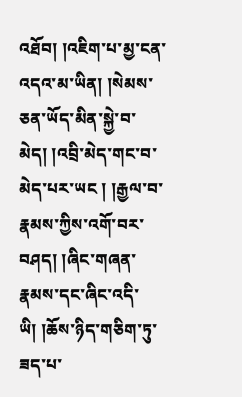འཐོབ། །འཇིག་པ་མྱ་ངན་འདའ་མ་ཡིན། །སེམས་ཅན་ཡོད་མིན་སྐྱེ་བ་མེད། །འབྲི་མེད་གང་བ་མེད་པར་ཡང ། །རྒྱལ་བ་རྣམས་ཀྱིས་འགོ་བར་བཤད། །ཞིང་གཞན་རྣམས་དང་ཞིང་འདི་ཡི། །ཆོས་ཉིད་གཅིག་ཏུ་ཟད་པ་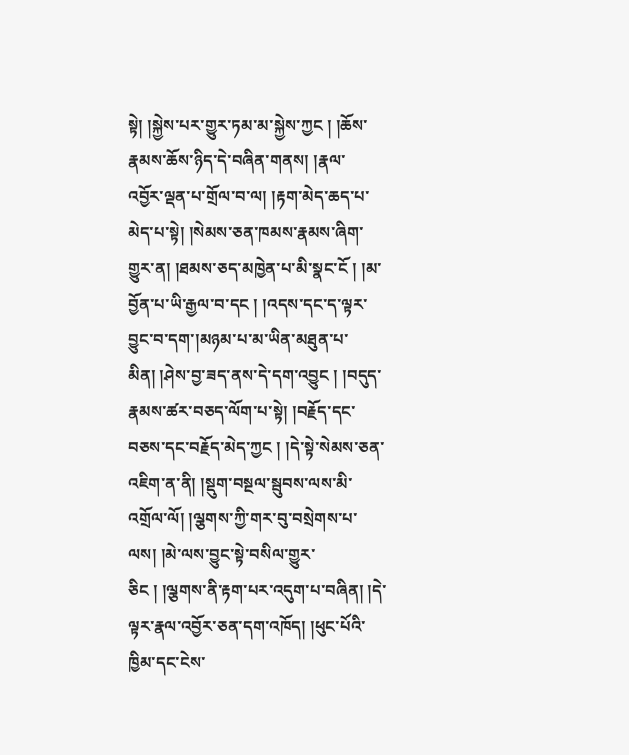སྟེ། །སྐྱེས་པར་གྱུར་ཏམ་མ་སྐྱེས་ཀྱང ། །ཆོས་རྣམས་ཆོས་ཉིད་དེ་བཞིན་གནས། །རྣལ་
འབྱོར་ལྡན་པ་གྲོལ་བ་ལ། །རྟག་མེད་ཆད་པ་མེད་པ་སྟེ། །སེམས་ཅན་ཁམས་རྣམས་ཞིག་གྱུར་ན། །ཐམས་ཅད་མཁྱེན་པ་མི་སྣང་ངོ ། །མ་བྱོན་པ་ཡི་རྒྱལ་བ་དང ། །འདས་དང་ད་ལྟར་བྱུང་བ་དག་།མཉམ་པ་མ་ཡིན་མཐུན་པ་མིན། །ཤེས་བྱ་ཟད་ནས་དེ་དག་འབྱུང ། །བདུད་རྣམས་ཚར་བཅད་ལོག་པ་སྟེ། །བརྗོད་དང་བཅས་དང་བརྗོད་མེད་ཀྱང ། །དེ་སྟེ་སེམས་ཅན་འཇིག་ན་ནི། །སྡུག་བསྔལ་སྦུབས་ལས་མི་འགྲོལ་ལོ། །ལྕགས་ཀྱི་གར་བུ་བསྲེགས་པ་ལས། །མེ་ལས་བྱུང་སྟེ་བསིལ་གྱུར་ཅིང ། །ལྕགས་ནི་རྟག་པར་འདུག་པ་བཞིན། །དེ་ལྟར་རྣལ་འབྱོར་ཅན་དག་འཁོད། །ཕུང་པོའི་ཁྱིམ་དང་ངེས་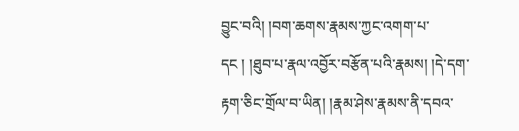བྱུང་བའི། །བག་ཆགས་རྣམས་ཀྱང་འགག་པ་དང ། །ཐུབ་པ་རྣལ་འབྱོར་བརྩོན་པའི་རྣམས། །དེ་དག་རྟག་ཅིང་གྲོལ་བ་ཡིན། །རྣམ་ཤེས་རྣམས་ནི་དབའ་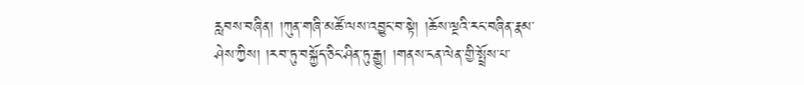རླབས་བཞིན། །ཀུན་གཞི་མཚོ་ལས་འབྱུང་བ་སྟེ། །ཆོས་ལྔའི་རང་བཞིན་རྣམ་ཤེས་ཀྱིས། །རབ་ཏུ་བསྐྱོད་ཅིང་ཤིན་ཏུ་རྒྱུ། །གནས་ངན་ལེན་གྱི་སྤྲོས་པ་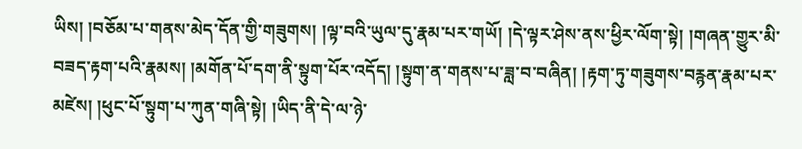ཡིས། །བཅོམ་པ་གནས་མེད་དོན་གྱི་གཟུགས། །ལྟ་བའི་ཡུལ་དུ་རྣམ་པར་གཡོ། །དེ་ལྟར་ཤེས་ནས་ཕྱིར་ལོག་སྟེ། །གཞན་གྱུར་མི་བཟད་རྟག་པའི་རྣམས། །མགོན་པོ་དག་ནི་སྟུག་པོར་འདོད། །སྟུག་ན་གནས་པ་ཟླ་བ་བཞིན། །རྟག་ཏུ་གཟུགས་བརྙན་རྣམ་པར་མཛེས། །ཕུང་པོ་སྟུག་པ་ཀུན་གཞི་སྟེ། །ཡིད་ནི་དེ་ལ་ཉེ་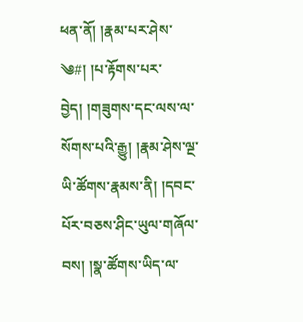ཕན་ནོ། །རྣམ་པར་ཤེས་
༄#། །པ་རྟོགས་པར་བྱེད། །གཟུགས་དང་ལས་ལ་སོགས་པའི་རྒྱུ། །རྣམ་ཤེས་ལྔ་ཡི་ཚོགས་རྣམས་ནི། །དབང་པོར་བཅས་ཤིང་ཡུལ་གཞོལ་བས། །སྣ་ཚོགས་ཡིད་ལ་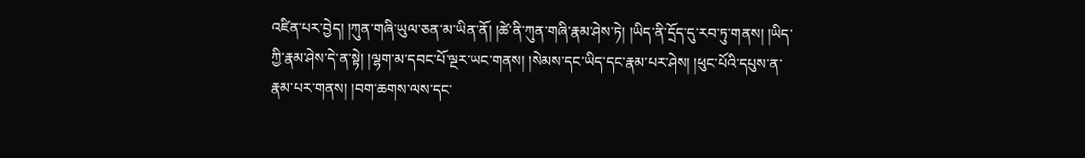འཛིན་པར་བྱེད། །ཀུན་གཞི་ཡུལ་ཅན་མ་ཡིན་ནོ། །ཚེ་ནི་ཀུན་གཞི་རྣམ་ཤེས་ཏེ། །ཡིད་ནི་དྲོད་དུ་རབ་ཏུ་གནས། །ཡིད་ཀྱི་རྣམ་ཤེས་དེ་ན་སྟེ། །ལྷག་མ་དབང་པོ་ལྔར་ཡང་གནས། །སེམས་དང་ཡིད་དང་རྣམ་པར་ཤེས། །ཕུང་པོའི་དཔུས་ན་རྣམ་པར་གནས། །བག་ཆགས་ལས་དང་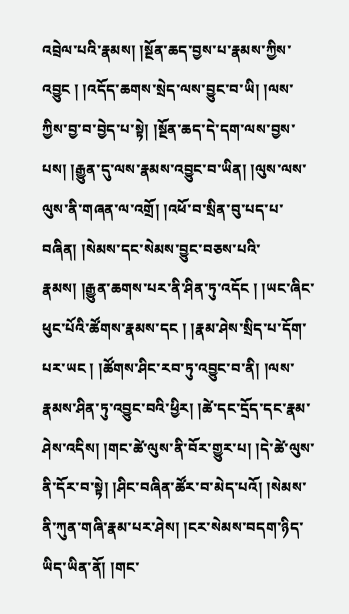འབྲེལ་པའི་རྣམས། །སྔོན་ཆད་བྱས་པ་རྣམས་ཀྱིས་འབྱུང ། །འདོད་ཆགས་སྲེད་ལས་བྱུང་བ་ཡི། །ལས་ཀྱིས་བྱ་བ་བྱེད་པ་སྟེ། །སྔོན་ཆད་དེ་དག་ལས་བྱས་པས། །རྒྱུན་དུ་ལས་རྣམས་འབྱུང་བ་ཡིན། །ལུས་ལས་ལུས་ནི་གཞན་ལ་འགྲོ། །འཕོ་བ་སྲིན་བུ་པད་པ་བཞིན། །སེམས་དང་སེམས་བྱུང་བཅས་པའི་རྣམས། །རྒྱུན་ཆགས་པར་ནི་ཤིན་ཏུ་འདོང ། །ཡང་ཞིང་ཕུང་པོའི་ཚོགས་རྣམས་དང ། །རྣམ་ཤེས་སྲིད་པ་དོག་པར་ཡང ། །ཚོགས་ཤིང་རབ་ཏུ་འབྱུང་བ་ནི། །ལས་རྣམས་ཤིན་ཏུ་འབྱུང་བའི་ཕྱིར། །ཚེ་དང་དྲོད་དང་རྣམ་ཤེས་འདིས། །གང་ཚེ་ལུས་ནི་བོར་གྱུར་པ། །དེ་ཚེ་ལུས་ནི་དོར་བ་སྟེ། །ཤིང་བཞིན་ཚོར་བ་མེད་པའོ། །སེམས་ནི་ཀུན་གཞི་རྣམ་པར་ཤེས། །ངར་སེམས་བདག་ཉིད་ཡིད་ཡིན་ནོ། །གང་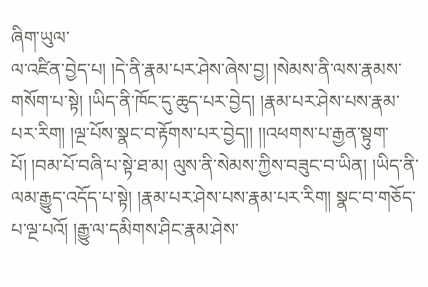ཞིག་ཡུལ་
ལ་འཛིན་བྱེད་པ། །དེ་ནི་རྣམ་པར་ཤེས་ཞེས་བྱ། །སེམས་ནི་ལས་རྣམས་གསོག་པ་སྟེ། །ཡིད་ནི་ཁོང་དུ་ཆུད་པར་བྱེད། །རྣམ་པར་ཤེས་པས་རྣམ་པར་རིག། །ལྔ་པོས་སྣང་བ་རྟོགས་པར་བྱེད།། །།འཕགས་པ་རྒྱན་སྟུག་པོ། །བམ་པོ་བཞི་པ་སྟེ་ཐ་མ། ལུས་ནི་སེམས་ཀྱིས་བཟུང་བ་ཡིན། །ཡིད་ནི་ལམ་རྒྱུད་འདོད་པ་སྟེ། །རྣམ་པར་ཤེས་པས་རྣམ་པར་རིག། སྣང་བ་གཅོད་པ་ལྔ་པའོ། །རྒྱུ་ལ་དམིགས་ཤིང་རྣམ་ཤེས་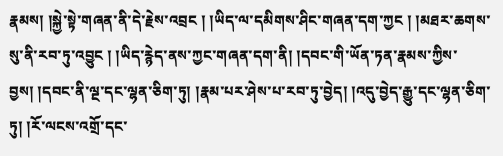རྣམས། །སྐྱེ་སྟེ་གཞན་ནི་དེ་རྗེས་འབྲང ། །ཡིད་ལ་དམིགས་ཤིང་གཞན་དག་ཀྱང ། །མཐར་ཆགས་སུ་ནི་རབ་ཏུ་འབྱུང ། །ཡིད་རྙེད་ནས་ཀྱང་གཞན་དག་ནི། །དབང་གི་ཡོན་ཏན་རྣམས་ཀྱིས་བྱས། །དབང་ནི་ལྔ་དང་ལྷན་ཅིག་ཏུ། །རྣམ་པར་ཤེས་པ་རབ་ཏུ་བྱེད། །འདུ་བྱེད་རྒྱུ་དང་ལྷན་ཅིག་ཏུ། །རོ་ལངས་འགྲོ་དང་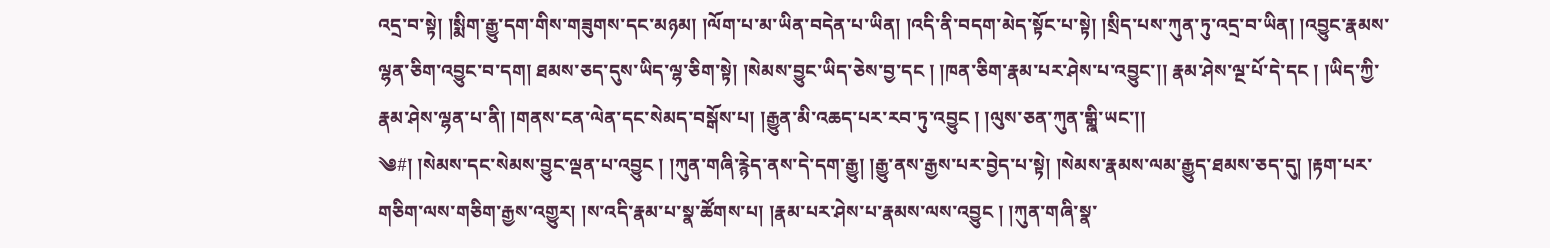འདྲ་བ་སྟེ། །སྨིག་རྒྱུ་དག་གིས་གཟུགས་དང་མཉམ། །ལོག་པ་མ་ཡིན་བདེན་པ་ཡིན། །འདི་ནི་བདག་མེད་སྟོང་པ་སྟེ། །སྲིད་པས་ཀུན་ཏུ་འདྲ་བ་ཡིན། །འབྱུང་རྣམས་ལྷན་ཅིག་འབྱུང་བ་དག། ཐམས་ཅད་དུས་ཡིད་ལྷ་ཅིག་སྟེ། །སེམས་བྱུང་ཡིད་ཅེས་བྱ་དང ། །ཁན་ཅིག་རྣམ་པར་ཤེས་པ་འབྱུང་།། རྣམ་ཤེས་ལྔ་པོ་དེ་དང ། །ཡིད་ཀྱི་རྣམ་ཤེས་ལྷན་པ་ནི། །གནས་ངན་ལེན་དང་སེམད་བསྒོས་པ། །རྒྱུན་མི་འཆད་པར་རབ་ཏུ་འབྱུང ། །ལུས་ཅན་ཀུན་གྒྮི་ཡང་།།
༄#། །སེམས་དང་སེམས་བྱུང་ལྡན་པ་འབྱུང ། །ཀུན་གཞི་རྙེད་ནས་དེ་དག་རྒྱུ། །རྒྱུ་ནས་རྒྱས་པར་བྱེད་པ་སྟེ། །སེམས་རྣམས་ལམ་རྒྱུད་ཐམས་ཅད་དུ། །རྟག་པར་གཅིག་ལས་གཅིག་རྒྱས་འགྱུར། །ས་འདི་རྣམ་པ་སྣ་ཚོགས་པ། །རྣམ་པར་ཤེས་པ་རྣམས་ལས་འབྱུང ། །ཀུན་གཞི་སྣ་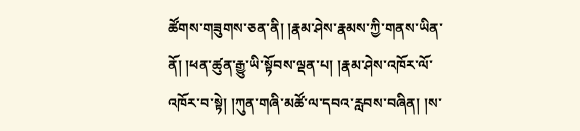ཚོགས་གཟུགས་ཅན་ནི། །རྣམ་ཤེས་རྣམས་ཀྱི་གནས་ཡིན་ནོ། །ཕན་ཚུན་རྒྱུ་ཡི་སྟོབས་ལྡན་པ། །རྣམ་ཤེས་འཁོར་ལོ་འཁོར་བ་སྟེ། །ཀུན་གཞི་མཚོ་ལ་དབའ་རླབས་བཞིན། །ས་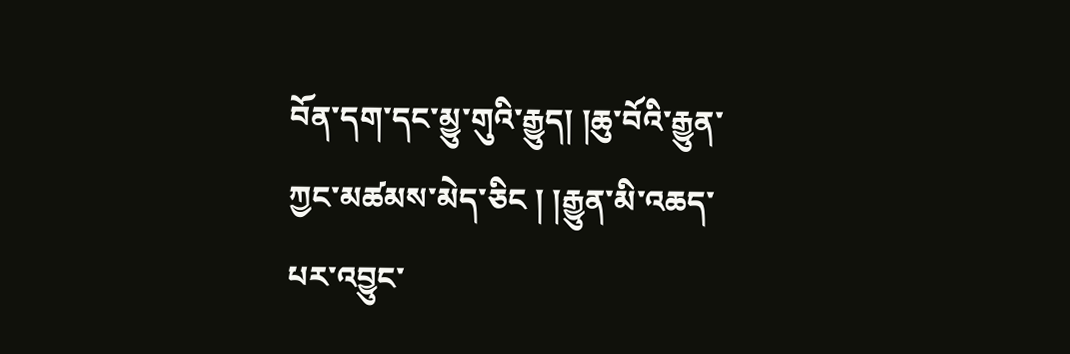བོན་དག་དང་མྱུ་གུའི་རྒྱུད། །ཆུ་བོའི་རྒྱུན་ཀྱང་མཚམས་མེད་ཅིང ། །རྒྱུན་མི་འཆད་པར་འབྱུང་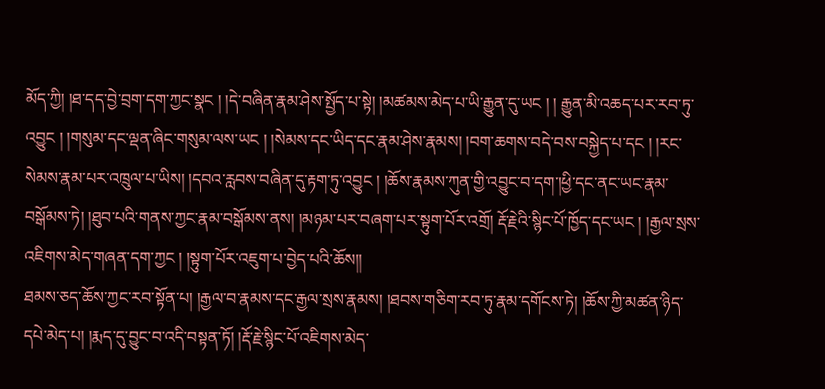མོད་ཀྱི། །ཐ་དད་བྱེ་བྲག་དག་ཀྱང་སྣང ། །དེ་བཞིན་རྣམ་ཤེས་སྤྱོད་པ་སྟེ། །མཚམས་མེད་པ་ཡི་རྒྱུན་དུ་ཡང ། ། རྒྱུན་མི་འཆད་པར་རབ་ཏུ་འབྱུང ། །གསུམ་དང་ལྡན་ཞིང་གསུམ་ལས་ཡང ། །སེམས་དང་ཡིད་དང་རྣམ་ཤེས་རྣམས། །བག་ཆགས་བདེ་བས་བསྐྱེད་པ་དང ། །རང་སེམས་རྣམ་པར་འཁྲུལ་པ་ཡིས། །དབའ་རླབས་བཞིན་དུ་རྟག་ཏུ་འབྱུང ། །ཆོས་རྣམས་ཀུན་གྱི་འབྱུང་བ་དག་།ཕྱི་དང་ནང་ཡང་རྣམ་བསྒོམས་ཏེ། །ཐུབ་པའི་གནས་ཀྱང་རྣམ་བསྒོམས་ནས། །མཉམ་པར་བཞག་པར་སྟུག་པོར་འགྲོ། རྡོ་རྗེའི་སྙིང་པོ་ཁྱོད་དང་ཡང ། །རྒྱལ་སྲས་འཇིགས་མེད་གཞན་དག་ཀྱང ། །སྟུག་པོར་འཇུག་པ་བྱེད་པའི་ཆོས།།
ཐམས་ཅད་ཆོས་ཀྱང་རབ་སྟོན་པ། །རྒྱལ་བ་རྣམས་དང་རྒྱལ་སྲས་རྣམས། །ཐབས་གཅིག་རབ་ཏུ་རྣམ་དགོངས་ཏེ། །ཆོས་ཀྱི་མཚན་ཉིད་དཔེ་མེད་པ། །རྨད་དུ་བྱུང་བ་འདི་བསྟན་ཏོ། །རྡོ་རྗེ་སྙིང་པོ་འཇིགས་མེད་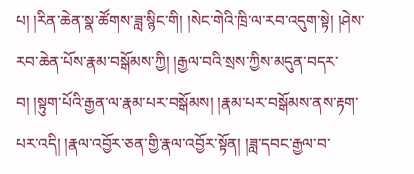པ། །རིན་ཆེན་སྣ་ཚོགས་ཟླ་སྙིང་གི། །སེང་གེའི་ཁྲི་ལ་རབ་འདུག་སྟེ། །ཤེས་རབ་ཆེན་པོས་རྣམ་བསྒོམས་ཀྱི། །རྒྱལ་བའི་སྲས་ཀྱིས་མདུན་བདར་བ། །སྟུག་པོའི་རྒྱན་ལ་རྣམ་པར་བསྒོམས། །རྣམ་པར་བསྒོམས་ནས་རྟག་པར་འདི། །རྣལ་འབྱོར་ཅན་གྱི་རྣལ་འབྱོར་སྟོན། །ཟླ་དབང་རྒྱལ་བ་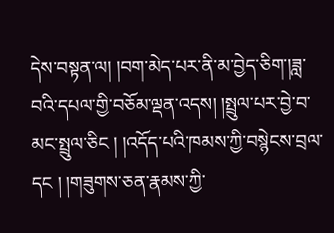དེས་བསྟན་ལ། །བག་མེད་པར་ནི་མ་བྱེད་ཅིག་།ཟླ་བའི་དཔལ་གྱི་བཅོམ་ལྡན་འདས། །སྤྲུལ་པར་བྱེ་བ་མང་སྤྲུལ་ཅིང ། །འདོད་པའི་ཁམས་ཀྱི་བསྙེངས་བྲལ་དང ། །གཟུགས་ཅན་རྣམས་ཀྱི་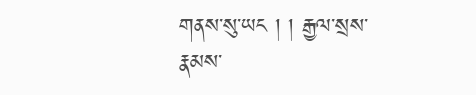གནས་སུ་ཡང ། ། རྒྱལ་སྲས་རྣམས་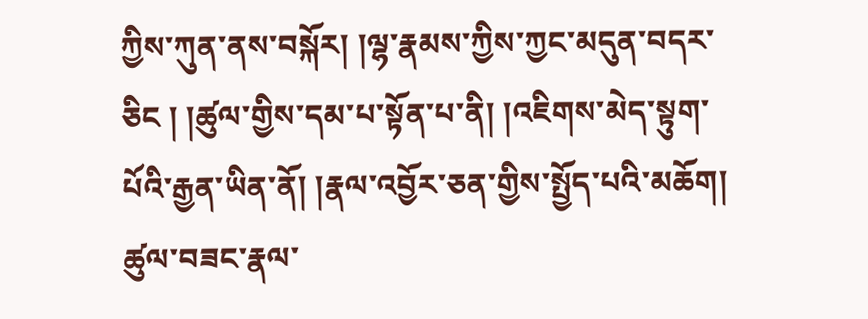ཀྱིས་ཀུན་ནས་བསྐོར། །ལྷ་རྣམས་ཀྱིས་ཀྱང་མདུན་བདར་ཅིང ། །ཚུལ་གྱིས་དམ་པ་སྟོན་པ་ནི། །འཇིགས་མེད་སྟུག་པོའི་རྒྱན་ཡིན་ནོ། །རྣལ་འབྱོར་ཅན་གྱིས་སྤྱོད་པའི་མཆོག། ཚུལ་བཟང་རྣལ་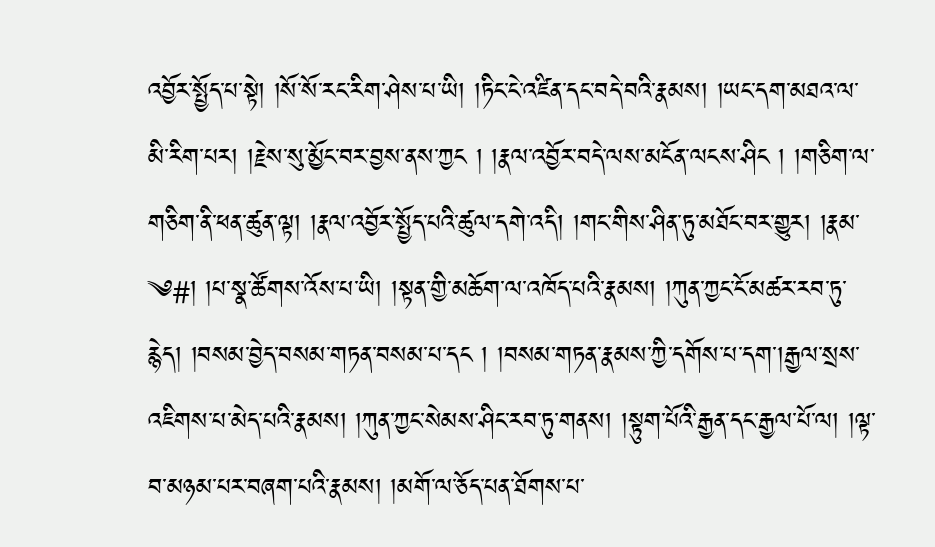འབྱོར་སྤྱོད་པ་སྟེ། །སོ་སོ་རང་རིག་ཤེས་པ་ཡི། །ཏིང་ངེ་འཛིན་དང་བདེ་བའི་རྣམས། །ཡང་དག་མཐའ་ལ་མི་རིག་པར། །རྗེས་སུ་མྱོང་བར་བྱས་ནས་ཀྱང ། །རྣལ་འབྱོར་བདེ་ལས་མངོན་ལངས་ཤིང ། །གཅིག་ལ་གཅིག་ནི་ཕན་ཚུན་ལྟ། །རྣལ་འབྱོར་སྤྱོད་པའི་ཚུལ་དགེ་འདི། །གང་གིས་ཤིན་ཏུ་མཐོང་བར་གྱུར། །རྣམ་
༄#། །པ་སྣ་ཚོགས་འོས་པ་ཡི། །སྟན་གྱི་མཆོག་ལ་འཁོད་པའི་རྣམས། །ཀུན་ཀྱང་ངོ་མཚར་རབ་ཏུ་རྙེད། །བསམ་བྱེད་བསམ་གཏན་བསམ་པ་དང ། །བསམ་གཏན་རྣམས་ཀྱི་དགོས་པ་དག་།རྒྱལ་སྲས་འཇིགས་པ་མེད་པའི་རྣམས། །ཀུན་ཀྱང་སེམས་ཤིང་རབ་ཏུ་གནས། །སྟུག་པོའི་རྒྱན་དང་རྒྱལ་པོ་ལ། །ལྟ་བ་མཉམ་པར་བཞག་པའི་རྣམས། །མགོ་ལ་ཅོད་པན་ཐོགས་པ་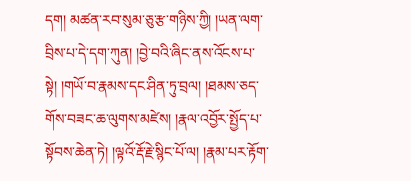དག། མཚན་རབ་སུམ་ཅུ་རྩ་གཉིས་ཀྱི། །ཡན་ལག་བྲིས་པ་དེ་དག་ཀུན། །བྱེ་བའི་ཞིང་ནས་འོངས་པ་སྟེ། །གཡོ་བ་རྣམས་དང་ཤིན་ཏུ་བྲལ། །ཐམས་ཅད་གོས་བཟང་ཆ་ལུགས་མཛེས། །རྣལ་འབྱོར་སྤྱོད་པ་སྟོབས་ཆེན་ཏེ། །ལྟའོ་རྡོ་རྗེ་སྙིང་པོ་ལ། །རྣམ་པར་རྟོག་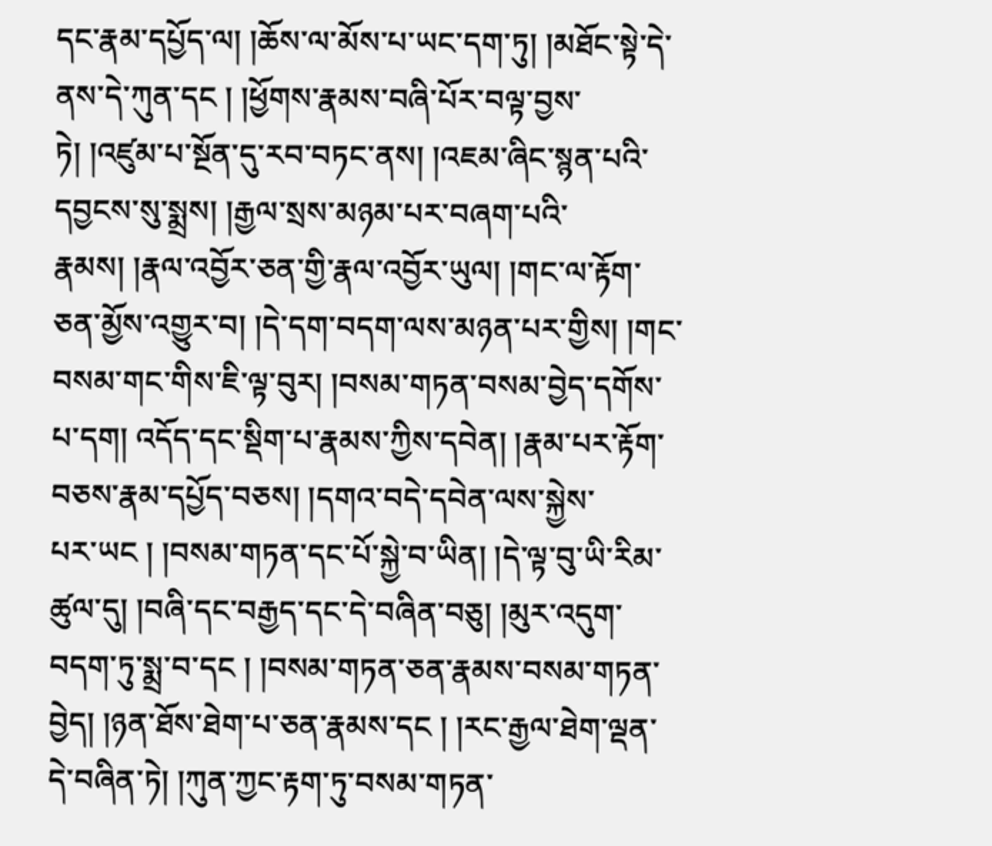དང་རྣམ་དཔྱོད་ལ། །ཆོས་ལ་མོས་པ་ཡང་དག་ཏུ། །མཐོང་སྟེ་དེ་ནས་དེ་ཀུན་དང ། །ཕྱོགས་རྣམས་བཞི་པོར་བལྟ་བྱས་ཏེ། །འཛུམ་པ་སྔོན་དུ་རབ་བཏང་ནས། །འཇམ་ཞིང་སྙན་པའི་དབྱངས་སུ་སྨྲས། །རྒྱལ་སྲས་མཉམ་པར་བཞག་པའི་རྣམས། །རྣལ་འབྱོར་ཅན་གྱི་རྣལ་འབྱོར་ཡུལ། །གང་ལ་རྟོག་ཅན་མྱོས་འགྱུར་བ། །དེ་དག་བདག་ལས་མཉན་པར་གྱིས། །གང་བསམ་གང་གིས་ཇི་ལྟ་བུར། །བསམ་གཏན་བསམ་བྱེད་དགོས་པ་དག། འདོད་དང་སྡིག་པ་རྣམས་ཀྱིས་དབེན། །རྣམ་པར་རྟོག་བཅས་རྣམ་དཔྱོད་བཅས། །དགའ་བདེ་དབེན་ལས་སྐྱེས་
པར་ཡང ། །བསམ་གཏན་དང་པོ་སྐྱེ་བ་ཡིན། །དེ་ལྟ་བུ་ཡི་རིམ་ཚུལ་དུ། །བཞི་དང་བརྒྱད་དང་དེ་བཞིན་བཅུ། །མུར་འདུག་བདག་ཏུ་སྨྲ་བ་དང ། །བསམ་གཏན་ཅན་རྣམས་བསམ་གཏན་བྱེད། །ཉན་ཐོས་ཐེག་པ་ཅན་རྣམས་དང ། །རང་རྒྱལ་ཐེག་ལྡན་དེ་བཞིན་ཏེ། །ཀུན་ཀྱང་རྟག་ཏུ་བསམ་གཏན་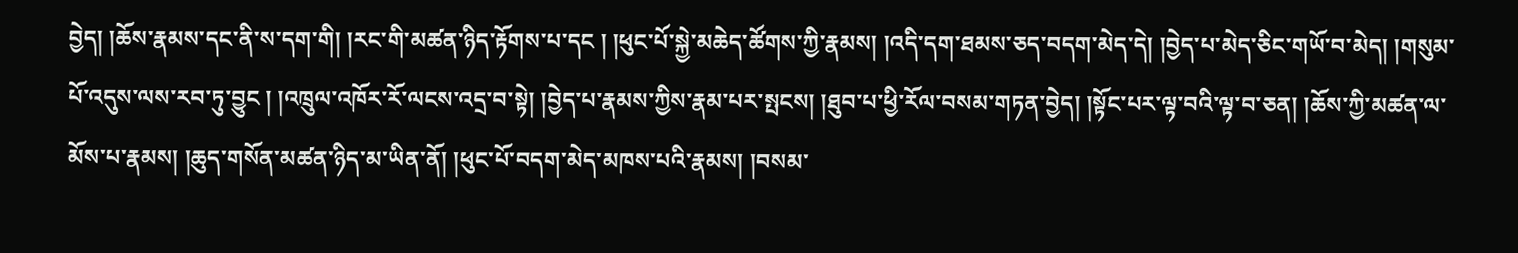བྱེད། །ཆོས་རྣམས་དང་ནི་ས་དག་གི། །རང་གི་མཚན་ཉིད་རྟོགས་པ་དང ། །ཕུང་པོ་སྐྱེ་མཆེད་ཚོགས་ཀྱི་རྣམས། །འདི་དག་ཐམས་ཅད་བདག་མེད་དེ། །བྱེད་པ་མེད་ཅིང་གཡོ་བ་མེད། །གསུམ་པོ་འདུས་ལས་རབ་ཏུ་བྱུང ། །འཁྲུལ་འཁོར་རོ་ལངས་འདྲ་བ་སྟེ། །བྱེད་པ་རྣམས་ཀྱིས་རྣམ་པར་སྤངས། །ཐུབ་པ་ཕྱི་རོལ་བསམ་གཏན་བྱེད། །སྟོང་པར་ལྟ་བའི་ལྟ་བ་ཅན། །ཆོས་ཀྱི་མཚན་ལ་མོས་པ་རྣམས། །ཆུད་གསོན་མཚན་ཉིད་མ་ཡིན་ནོ། །ཕུང་པོ་བདག་མེད་མཁས་པའི་རྣམས། །བསམ་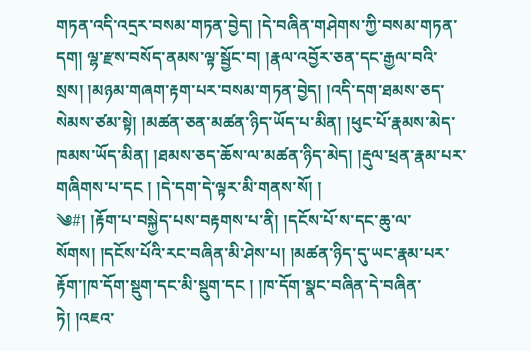གཏན་འདི་འདྲར་བསམ་གཏན་བྱེད། །དེ་བཞིན་གཤེགས་ཀྱི་བསམ་གཏན་དག། ལྷ་རྫས་བསོད་ནམས་ལྟ་སྦྱོང་བ། །རྣལ་འབྱོར་ཅན་དང་རྒྱལ་བའི་སྲས། །མཉམ་གཞག་རྟག་པར་བསམ་གཏན་བྱེད། །འདི་དག་ཐམས་ཅད་སེམས་ཙམ་སྟེ། །མཚན་ཅན་མཚན་ཉིད་ཡོད་པ་མིན། །ཕུང་པོ་རྣམས་མེད་ཁམས་ཡོད་མིན། །ཐམས་ཅད་ཆོས་ལ་མཚན་ཉིད་མེད། །རྡུལ་ཕྲན་རྣམ་པར་གཞིགས་པ་དང ། །དེ་དག་དེ་ལྟར་མི་གནས་སོ། །
༄#། །རྟོག་པ་བསྐྱེད་པས་བརྟགས་པ་ནི། །དངོས་པོ་ས་དང་ཆུ་ལ་སོགས། །དངོས་པོའི་རང་བཞིན་མི་ཤེས་པ། །མཚན་ཉིད་དུ་ཡང་རྣམ་པར་རྟོག་།ཁ་དོག་སྡུག་དང་མི་སྡུག་དང ། །ཁ་དོག་སྣང་བཞིན་དེ་བཞིན་ཏེ། །འཇའ་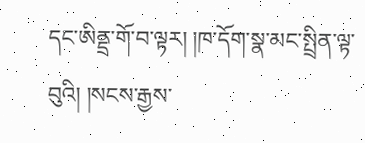དང་ཨིནྡྲ་གོ་བ་ལྟར། །ཁ་དོག་སྣ་མང་སྤྲིན་ལྟ་བུའི། །སངས་རྒྱས་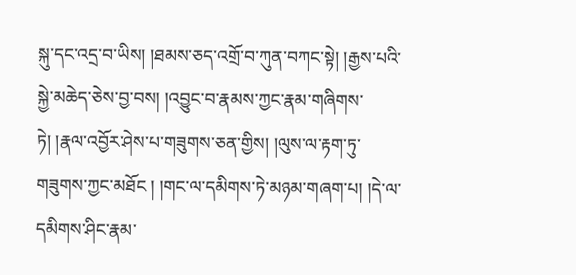སྐུ་དང་འདྲ་བ་ཡིས། །ཐམས་ཅད་འགྲོ་བ་ཀུན་བཀང་སྟེ། །རྒྱས་པའི་སྐྱེ་མཆེད་ཅེས་བྱ་བས། །འབྱུང་བ་རྣམས་ཀྱང་རྣམ་གཞིགས་ཏེ། །རྣལ་འབྱོར་ཤེས་པ་གཟུགས་ཅན་གྱིས། །ལུས་ལ་རྟག་ཏུ་གཟུགས་ཀྱང་མཐོང ། །གང་ལ་དམིགས་ཏེ་མཉམ་གཞག་པ། །དེ་ལ་དམིགས་ཤིང་རྣམ་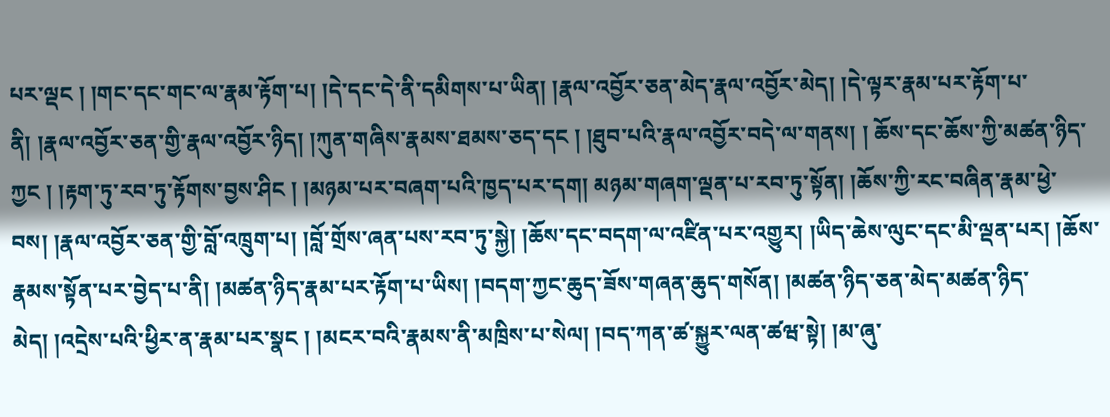པར་ལྡང ། །གང་དང་གང་ལ་རྣམ་རྟོག་པ། །དེ་དང་དེ་ནི་དམིགས་པ་ཡིན། །རྣལ་འབྱོར་ཅན་མེད་རྣལ་འབྱོར་མེད། །དེ་ལྟར་རྣམ་པར་རྟོག་པ་ནི། །རྣལ་འབྱོར་ཅན་གྱི་རྣལ་འབྱོར་ཉིད། །ཀུན་གཞིས་རྣམས་ཐམས་ཅད་དང ། །ཐུབ་པའི་རྣལ་འབྱོར་བདེ་ལ་གནས། ། ཆོས་དང་ཆོས་ཀྱི་མཚན་ཉིད་ཀྱང ། །རྟག་ཏུ་རབ་ཏུ་རྟོགས་བྱས་ཤིང ། །མཉམ་པར་བཞག་པའི་ཁྱད་པར་དག། མཉམ་གཞག་ལྡན་པ་རབ་ཏུ་སྟོན། །ཆོས་ཀྱི་རང་བཞིན་རྣམ་ཕྱེ་བས། །རྣལ་འབྱོར་ཅན་གྱི་བློ་འཁྲུག་པ། །བློ་གྲོས་ཞན་པས་རབ་ཏུ་སྐྱེ། །ཆོས་དང་བདག་ལ་འཛིན་པར་འགྱུར། །ཡིད་ཆེས་ལུང་དང་མི་ལྡན་པར། །ཆོས་
རྣམས་སྟོན་པར་བྱེད་པ་ནི། །མཚན་ཉིད་རྣམ་པར་རྟོག་པ་ཡིས། །བདག་ཀྱང་ཆུད་ཟོས་གཞན་ཆུད་གསོན། །མཚན་ཉིད་ཅན་མེད་མཚན་ཉིད་མེད། །འདྲེས་པའི་ཕྱིར་ན་རྣམ་པར་སྣང ། །མངར་བའི་རྣམས་ནི་མཁྲིས་པ་སེལ། །བད་ཀན་ཚ་སྐྱུར་ལན་ཚཝ་སྟེ། །མ་ཞུ་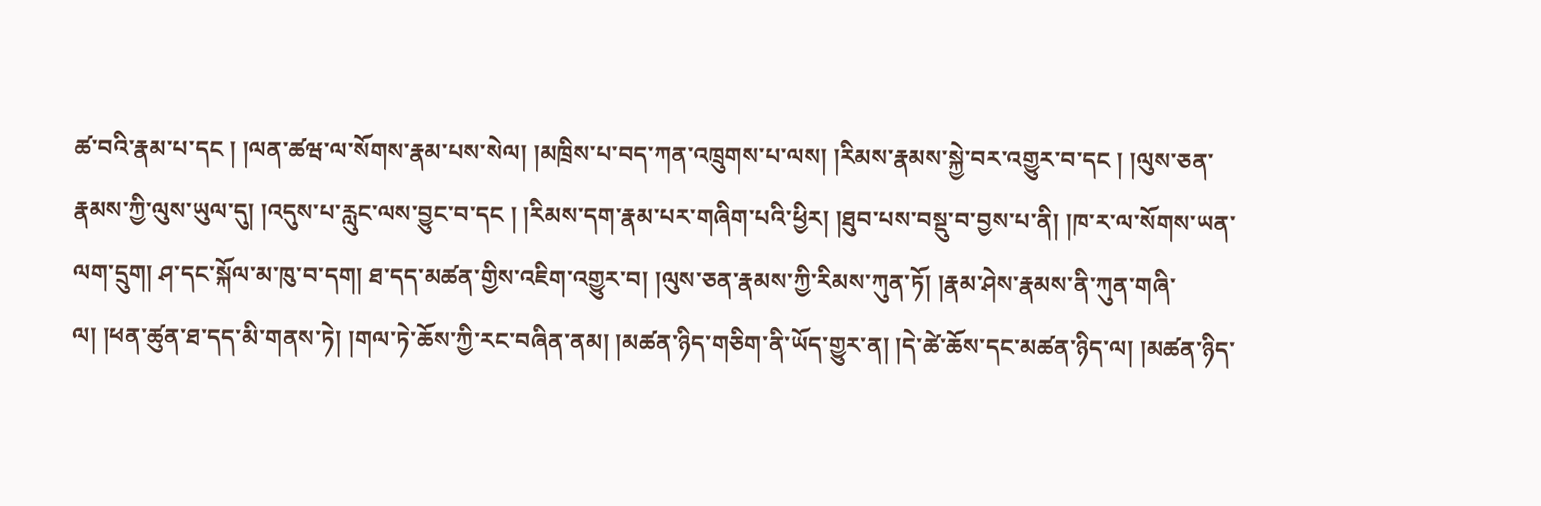ཚ་བའི་རྣམ་པ་དང ། །ལན་ཚཝ་ལ་སོགས་རྣམ་པས་སེལ། །མཁྲིས་པ་བད་ཀན་འཁྲུགས་པ་ལས། །རིམས་རྣམས་སྐྱེ་བར་འགྱུར་བ་དང ། །ལུས་ཅན་རྣམས་ཀྱི་ལུས་ཡུལ་དུ། །འདུས་པ་རླུང་ལས་བྱུང་བ་དང ། །རིམས་དག་རྣམ་པར་གཞིག་པའི་ཕྱིར། །ཐུབ་པས་བསྡུ་བ་བྱས་པ་ནི། །ཁ་ར་ལ་སོགས་ཡན་ལག་དྲུག། ཤ་དང་སྐོལ་མ་ཁུ་བ་དག། ཐ་དད་མཚན་གྱིས་འཇིག་འགྱུར་བ། །ལུས་ཅན་རྣམས་ཀྱི་རིམས་ཀུན་ཏོ། །རྣམ་ཤེས་རྣམས་ནི་ཀུན་གཞི་ལ། །ཕན་ཚུན་ཐ་དད་མི་གནས་ཏེ། །གལ་ཏེ་ཆོས་ཀྱི་རང་བཞིན་ནམ། །མཚན་ཉིད་གཅིག་ནི་ཡོད་གྱུར་ན། །དེ་ཚེ་ཆོས་དང་མཚན་ཉིད་ལ། །མཚན་ཉིད་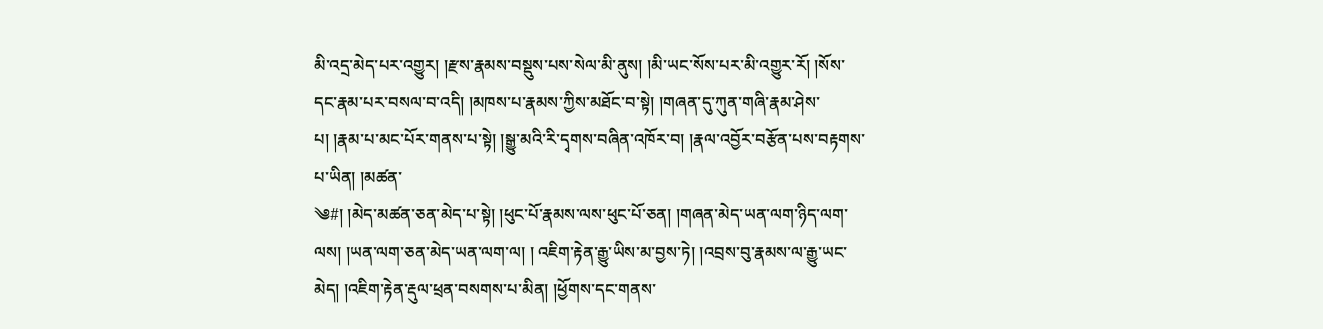མི་འདྲ་མེད་པར་འགྱུར། །རྫས་རྣམས་བསྡུས་པས་སེལ་མི་ནུས། །མི་ཡང་སོས་པར་མི་འགྱུར་རོ། །སོས་དང་རྣམ་པར་བསལ་བ་འདི། །མཁས་པ་རྣམས་ཀྱིས་མཐོང་བ་སྟེ། །གཞན་དུ་ཀུན་གཞི་རྣམ་ཤེས་པ། །རྣམ་པ་མང་པོར་གནས་པ་སྟེ། །སྒྱུ་མའི་རི་དྭགས་བཞིན་འཁོར་བ། །རྣལ་འབྱོར་བརྩོན་པས་བརྟགས་པ་ཡིན། །མཚན་
༄#། །མེད་མཚན་ཅན་མེད་པ་སྟེ། །ཕུང་པོ་རྣམས་ལས་ཕུང་པོ་ཅན། །གཞན་མེད་ཡན་ལག་ཉིད་ལག་ལས། །ཡན་ལག་ཅན་མེད་ཡན་ལག་ལ། ། འཇིག་རྟེན་རྒྱུ་ཡིས་མ་བྱས་ཏེ། །འབྲས་བུ་རྣམས་ལ་རྒྱུ་ཡང་མེད། །འཇིག་རྟེན་རྡུལ་ཕྲན་བསགས་པ་མིན། །ཕྱོགས་དང་གནས་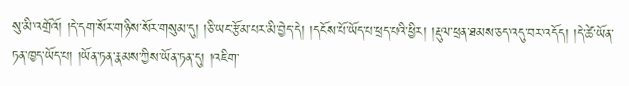སུ་མི་འགྲོའོ། །དེ་དག་སོར་གཉིས་སོར་གསུམ་དུ། །ཅི་ཡང་རྩོམ་པར་མི་བྱེད་དེ། །དངོས་པོ་ཡོད་པ་ཕྲད་པའི་ཕྱིར། །རྡུལ་ཕྲན་ཐམས་ཅད་འདུ་བར་འདོད། །དེ་ཚེ་ཡོན་ཏན་ཁྱད་ཡོད་པ། །ཡོན་ཏན་རྣམས་ཀྱིས་ཡོན་ཏན་དུ། །འཇིག་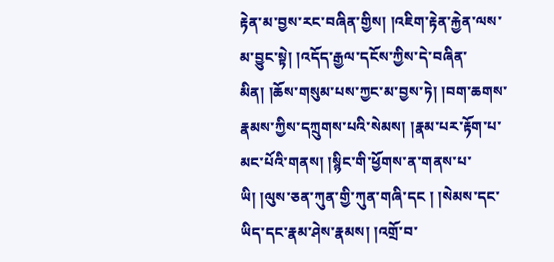རྟེན་མ་བྱས་རང་བཞིན་གྱིས། །འཇིག་རྟེན་རྐྱེན་ལས་མ་བྱུང་སྟེ། །འདོད་རྒྱལ་དངོས་ཀྱིས་དེ་བཞིན་མིན། །ཆོས་གསུམ་པས་ཀྱང་མ་བྱས་ཏེ། །བག་ཆགས་རྣམས་ཀྱིས་དཀྲུགས་པའི་སེམས། །རྣམ་པར་རྟོག་པ་མང་པོའི་གནས། །སྙིང་གི་ཕྱོགས་ན་གནས་པ་ཡི། །ལུས་ཅན་ཀུན་གྱི་ཀུན་གཞི་དང ། །སེམས་དང་ཡིད་དང་རྣམ་ཤེས་རྣམས། །འགྲོ་བ་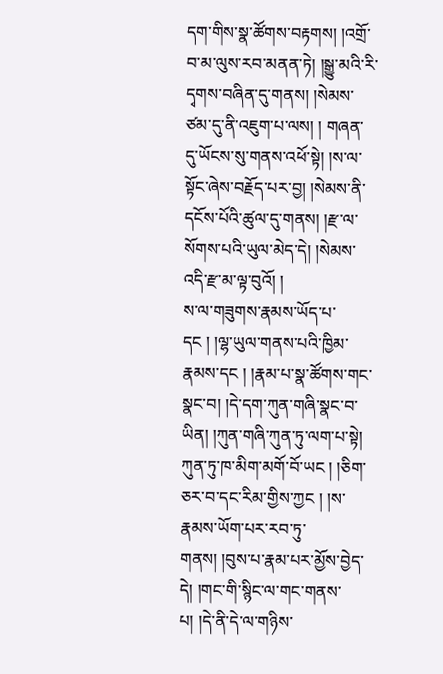དག་གིས་སྣ་ཚོགས་བརྟགས། །འགྲོ་བ་མ་ལུས་རབ་མནན་ཏེ། །སྒྱུ་མའི་རི་དྭགས་བཞིན་དུ་གནས། །སེམས་ཙམ་དུ་ནི་འཇུག་པ་ལས། ། གཞན་དུ་ཡོངས་སུ་གནས་འཕོ་སྟེ། །ས་ལ་སྟོང་ཞེས་བརྗོད་པར་བྱ། །སེམས་ནི་དངོས་པོའི་ཚུལ་དུ་གནས། །རྫ་ལ་སོགས་པའི་ཡུལ་མེད་དེ། །སེམས་འདི་རྫ་མ་ལྟ་བུའོ། །
ས་ལ་གཟུགས་རྣམས་ཡོད་པ་དང ། །ལྷ་ཡུལ་གནས་པའི་ཁྱིམ་རྣམས་དང ། །རྣམ་པ་སྣ་ཚོགས་གང་སྣང་བ། །དེ་དག་ཀུན་གཞི་སྣང་བ་ཡིན། །ཀུན་གཞི་ཀུན་ཏུ་ལག་པ་སྟེ། ཀུན་ཏུ་ཁ་མིག་མགོ་བོ་ཡང ། །ཅིག་ཅར་བ་དང་རིམ་གྱིས་ཀྱང ། །ས་རྣམས་ཡོག་པར་རབ་ཏུ་གནས། །བུས་པ་རྣམ་པར་མྱོས་བྱེད་དེ། །གང་གི་སྙིང་ལ་གང་གནས་པ། །དེ་ནི་དེ་ལ་གཉིས་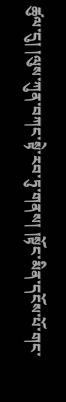ཚུལ་དུ། །ལུས་ཀུན་བཀང་སྟེ་རབ་ཏུ་གནས། །སྟོང་མིན་དངོས་པོ་གང་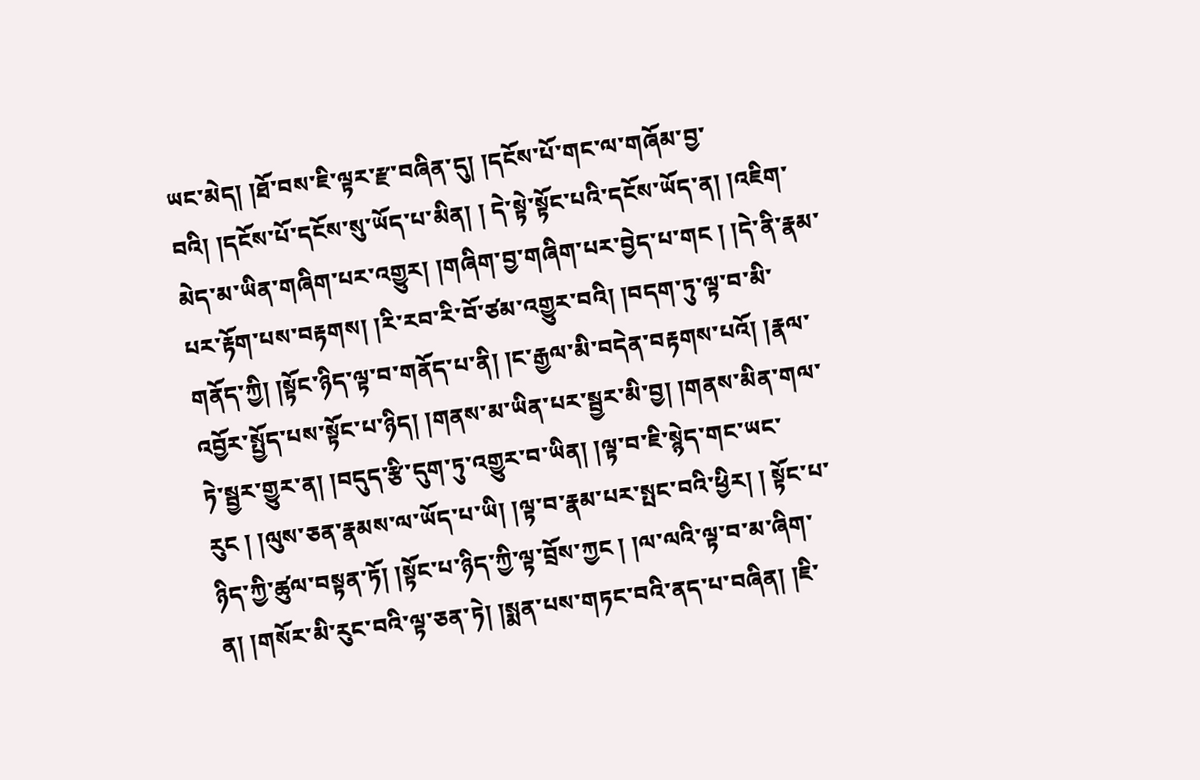ཡང་མེད། །ཐོ་བས་ཇི་ལྟར་རྫ་བཞིན་དུ། །དངོས་པོ་གང་ལ་གཞོམ་བྱ་བའི། །དངོས་པོ་དངོས་སུ་ཡོད་པ་མིན། ། དེ་སྟེ་སྟོང་པའི་དངོས་ཡོད་ན། །འཇིག་མེད་མ་ཡིན་གཞིག་པར་འགྱུར། །གཞིག་བྱ་གཞིག་པར་བྱེད་པ་གང ། །དེ་ནི་རྣམ་པར་རྟོག་པས་བརྟགས། །རི་རབ་རི་བོ་ཙམ་འགྱུར་བའི། །བདག་ཏུ་ལྟ་བ་མི་གནོད་ཀྱི། །སྟོང་ཉིད་ལྟ་བ་གནོད་པ་ནི། །ང་རྒྱལ་མི་བདེན་བརྟགས་པའོ། །རྣལ་འབྱོར་སྤྱོད་པས་སྟོང་པ་ཉིད། །གནས་མ་ཡིན་པར་སྦྱར་མི་བྱ། །གནས་མིན་གལ་ཏེ་སྦྱར་གྱུར་ན། །བདུད་རྩི་དུག་ཏུ་འགྱུར་བ་ཡིན། །ལྟ་བ་ཇི་སྙེད་གང་ཡང་རུང ། །ལུས་ཅན་རྣམས་ལ་ཡོད་པ་ཡི། །ལྟ་བ་རྣམ་པར་སྤང་བའི་ཕྱིར། ། སྟོང་པ་ཉིད་ཀྱི་ཚུལ་བསྟན་ཏོ། །སྟོང་པ་ཉིད་ཀྱི་ལྟ་བྲོས་ཀྱང ། །ལ་ལའི་ལྟ་བ་མ་ཞིག་ན། །གསོར་མི་རུང་བའི་ལྟ་ཅན་ཏེ། །སྨན་པས་གཏང་བའི་ནད་པ་བཞིན། །ཇི་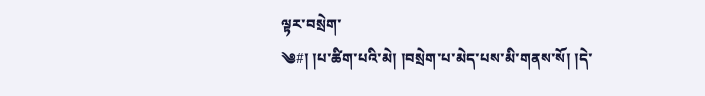ལྟར་བསྲེག་
༄#། །པ་ཚིག་པའི་མེ། །བསྲེག་པ་མེད་པས་མི་གནས་སོ། །དེ་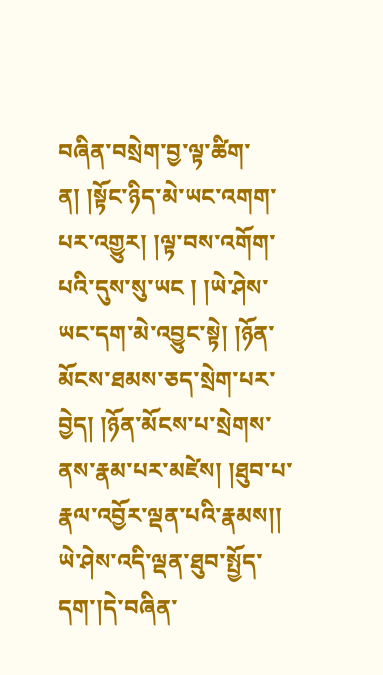བཞིན་བསྲེག་བྱ་ལྟ་ཚིག་ན། །སྟོང་ཉིད་མེ་ཡང་འགག་པར་འགྱུར། །ལྟ་བས་འགོག་པའི་དུས་སུ་ཡང ། །ཡེ་ཤེས་ཡང་དག་མེ་འབྱུང་སྟེ། །ཉོན་མོངས་ཐམས་ཅད་སྲེག་པར་བྱེད། །ཉོན་མོངས་པ་སྲེགས་ནས་རྣམ་པར་མཛེས། །ཐུབ་པ་རྣལ་འབྱོར་ལྡན་པའི་རྣམས།། ཡེ་ཤེས་འདི་ལྡན་ཐུབ་སྤྱོད་དག་།དེ་བཞིན་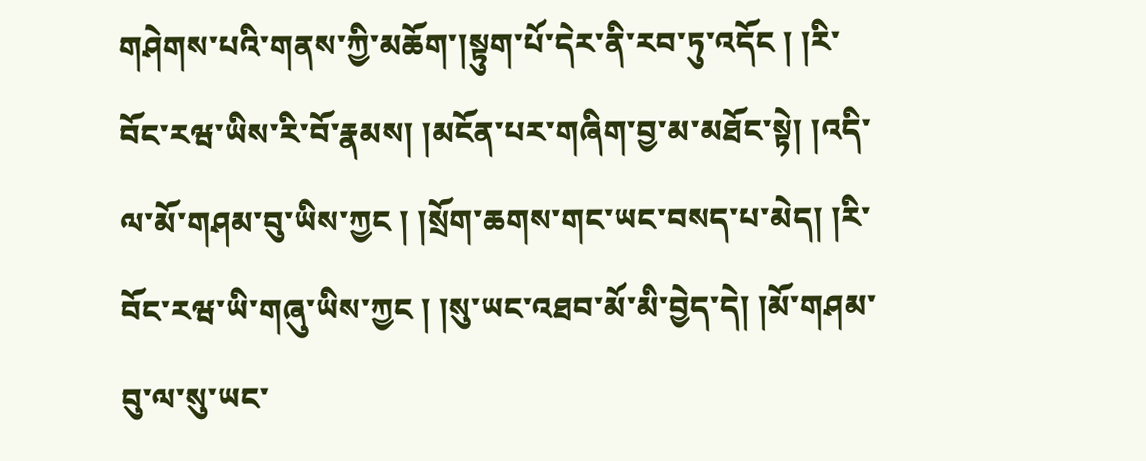གཤེགས་པའི་གནས་ཀྱི་མཆོག་།སྟུག་པོ་དེར་ནི་རབ་ཏུ་འདོང ། །རི་བོང་རཝ་ཡིས་རི་བོ་རྣམས། །མངོན་པར་གཞིག་བྱ་མ་མཐོང་སྟེ། །འདི་ལ་མོ་གཤམ་བུ་ཡིས་ཀྱང ། །སྲོག་ཆགས་གང་ཡང་བསད་པ་མེད། །རི་བོང་རཝ་ཡི་གཞུ་ཡིས་ཀྱང ། །སུ་ཡང་འཐབ་མོ་མི་བྱེད་དེ། །མོ་གཤམ་བུ་ལ་སུ་ཡང་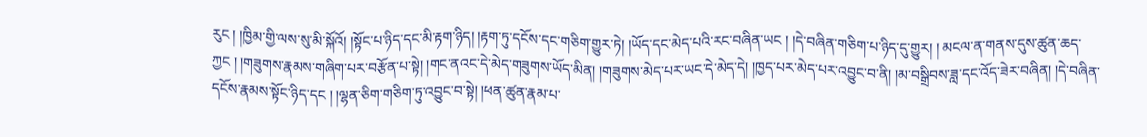རུང ། །ཁྱིམ་གྱི་ལས་སུ་མི་སྐོའོ། །སྟོང་པ་ཉིད་དང་མི་རྟག་ཉིད། །རྟག་ཏུ་དངོས་དང་གཅིག་གྱུར་ཏེ། །ཡོད་དང་མེད་པའི་རང་བཞིན་ཡང ། །དེ་བཞིན་གཅིག་པ་ཉིད་དུ་གྱུར། ། མངལ་ན་གནས་དུས་ཚུན་ཆད་ཀྱང ། །གཟུགས་རྣམས་གཞིག་པར་བརྩོན་པ་སྟེ། །གང་ནའང་དེ་མེད་གཟུགས་ཡོད་མིན། །གཟུགས་མེད་པར་ཡང་དེ་མེད་དེ། །ཁྱད་པར་མེད་པར་འབྱུང་བ་ནི། །མ་བསྒྲིབས་ཟླ་དང་འོད་ཟེར་བཞིན། །དེ་བཞིན་དངོས་རྣམས་སྟོང་ཉིད་དང ། །ལྷན་ཅིག་གཅིག་ཏུ་འབྱུང་བ་སྟེ། །ཕན་ཚུན་རྣམ་པ་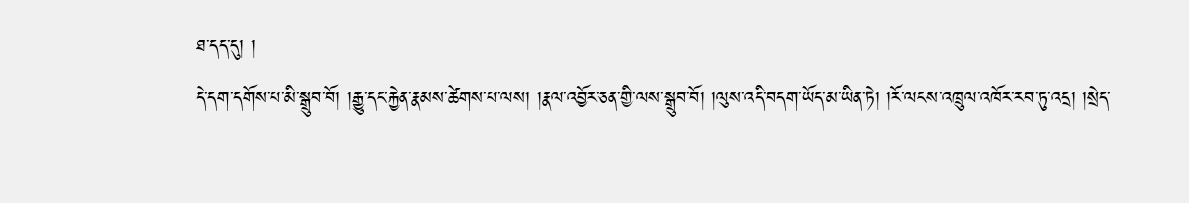ཐ་དད་དུ། །
དེ་དག་དགོས་པ་མི་སྒྲུབ་བོ། །རྒྱུ་དང་རྐྱེན་རྣམས་ཚེགས་པ་ལས། །རྣལ་འབྱོར་ཅན་གྱི་ལས་སྒྲུབ་བོ། །ལུས་འདི་བདག་ཡོད་མ་ཡིན་ཏེ། །རོ་ལངས་འཁྲུལ་འཁོར་རབ་ཏུ་འདྲ། །སྲེད་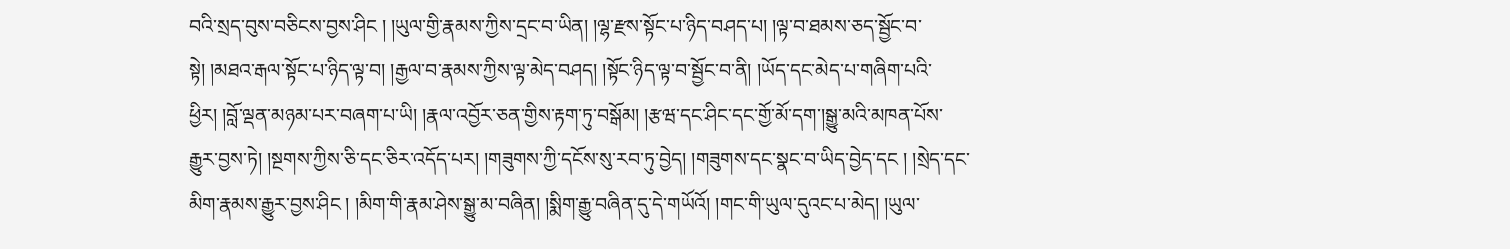བའི་སྲད་བུས་བཅིངས་བྱས་ཤིང ། །ཡུལ་གྱི་རྣམས་ཀྱིས་དྲང་བ་ཡིན། །ལྷ་རྫས་སྟོང་པ་ཉིད་བཤད་པ། །ལྟ་བ་ཐམས་ཅད་སྦྱོང་བ་སྟེ། །མཐའ་རྒལ་སྟོང་པ་ཉིད་ལྟ་བ། །རྒྱལ་བ་རྣམས་ཀྱིས་ལྟ་མེད་བཤད། །སྟོང་ཉིད་ལྟ་བ་སྦྱོང་བ་ནི། །ཡོད་དང་མེད་པ་གཞིག་པའི་ཕྱིར། །བློ་ལྡན་མཉམ་པར་བཞག་པ་ཡི། །རྣལ་འབྱོར་ཅན་གྱིས་རྟག་ཏུ་བསྒོམ། །རྩཝ་དང་ཤིང་དང་གྱོ་མོ་དག་།སྒྱུ་མའི་མཁན་པོས་རྒྱུར་བྱས་ཏེ། །སྔགས་ཀྱིས་ཅི་དང་ཅིར་འདོད་པར། །གཟུགས་ཀྱི་དངོས་སུ་རབ་ཏུ་བྱེད། །གཟུགས་དང་སྣང་བ་ཡིད་བྱེད་དང ། །སྲེད་དང་མིག་རྣམས་རྒྱུར་བྱས་ཤིང ། །མིག་གི་རྣམ་ཤེས་སྒྱུ་མ་བཞིན། །སྨིག་རྒྱུ་བཞིན་དུ་དེ་གཡོའོ། །གང་གི་ཡུལ་དུའང་པ་མེད། །ཡུལ་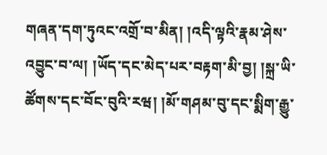གཞན་དག་ཏུའང་འགྲོ་བ་མིན། །འདི་ལྟའི་རྣམ་ཤེས་འབྱུང་བ་ལ། །ཡོད་དང་མེད་པར་བརྟག་མི་བྱ། །སྐྲ་ཡི་ཚོགས་དང་བོང་བུའི་རཝ། །མོ་གཤམ་བུ་དང་སྨིག་རྒྱུ་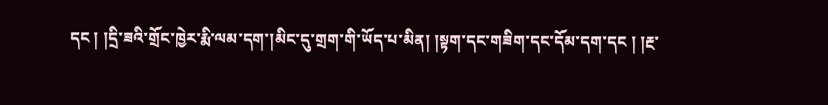དང ། །དྲི་ཟའི་གྲོང་ཁྱེར་རྨི་ལམ་དག་།མིང་དུ་གྲག་གི་ཡོད་པ་མིན། །སྟག་དང་གཟིག་དང་དོམ་དག་དང ། །རྔ་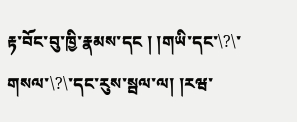རྟ་བོང་བུ་ཁྱི་རྣམས་དང ། །གཡི་དང་\?\་གསལ་\?\་དང་རུས་སྦལ་ལ། །རཝ་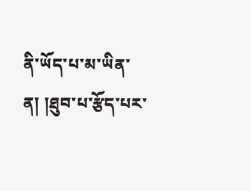ནི་ཡོད་པ་མ་ཡིན་ན། །ཐུབ་པ་རྩོད་པར་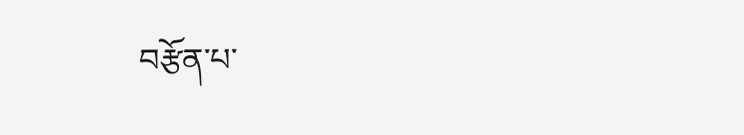བརྩོན་པ་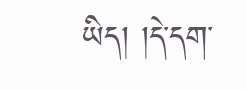ཡིད། །དེ་དག་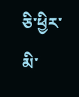ཅི་ཕྱིར་མི་